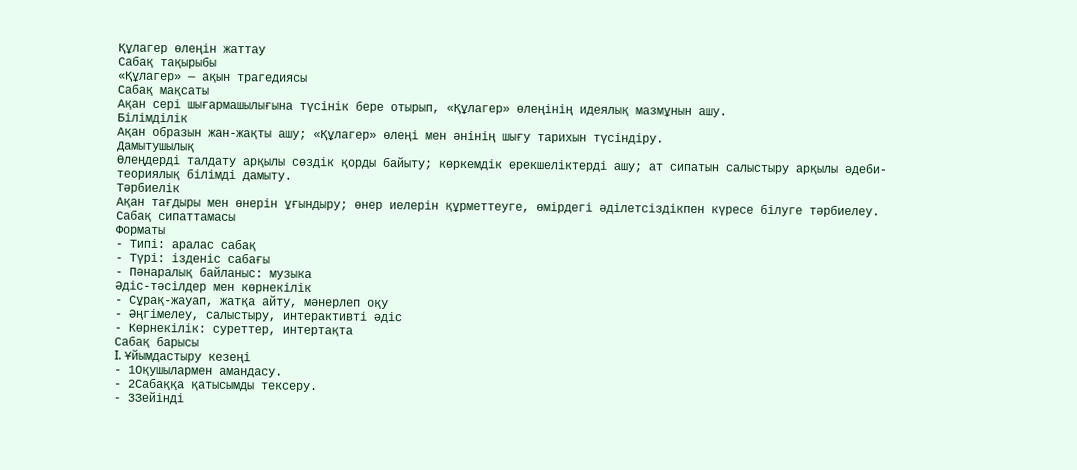Құлагер өлеңін жаттау
Сабақ тақырыбы
«Құлагер» — ақын трагедиясы
Сабақ мақсаты
Ақан сері шығармашылығына түсінік бере отырып, «Құлагер» өлеңінің идеялық мазмұнын ашу.
Білімділік
Ақан образын жан-жақты ашу; «Құлагер» өлеңі мен әнінің шығу тарихын түсіндіру.
Дамытушылық
Өлеңдерді талдату арқылы сөздік қорды байыту; көркемдік ерекшеліктерді ашу; ат сипатын салыстыру арқылы әдеби-теориялық білімді дамыту.
Тәрбиелік
Ақан тағдыры мен өнерін ұғындыру; өнер иелерін құрметтеуге, өмірдегі әділетсіздікпен күресе білуге тәрбиелеу.
Сабақ сипаттамасы
Форматы
- Типі: аралас сабақ
- Түрі: ізденіс сабағы
- Пәнаралық байланыс: музыка
Әдіс-тәсілдер мен көрнекілік
- Сұрақ-жауап, жатқа айту, мәнерлеп оқу
- Әңгімелеу, салыстыру, интерактивті әдіс
- Көрнекілік: суреттер, интертақта
Сабақ барысы
I. Ұйымдастыру кезеңі
- 1Оқушылармен амандасу.
- 2Сабаққа қатысымды тексеру.
- 3Зейінді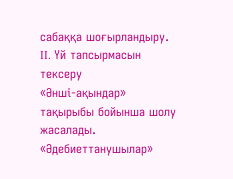сабаққа шоғырландыру.
II. Үй тапсырмасын тексеру
«Әнші-ақындар» тақырыбы бойынша шолу жасалады.
«Әдебиеттанушылар»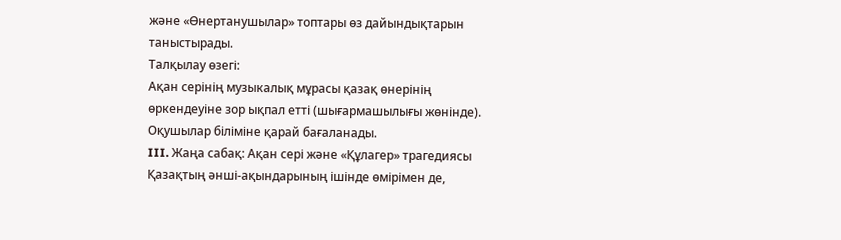және «Өнертанушылар» топтары өз дайындықтарын таныстырады.
Талқылау өзегі:
Ақан серінің музыкалық мұрасы қазақ өнерінің өркендеуіне зор ықпал етті (шығармашылығы жөнінде).
Оқушылар біліміне қарай бағаланады.
III. Жаңа сабақ: Ақан сері және «Құлагер» трагедиясы
Қазақтың әнші-ақындарының ішінде өмірімен де,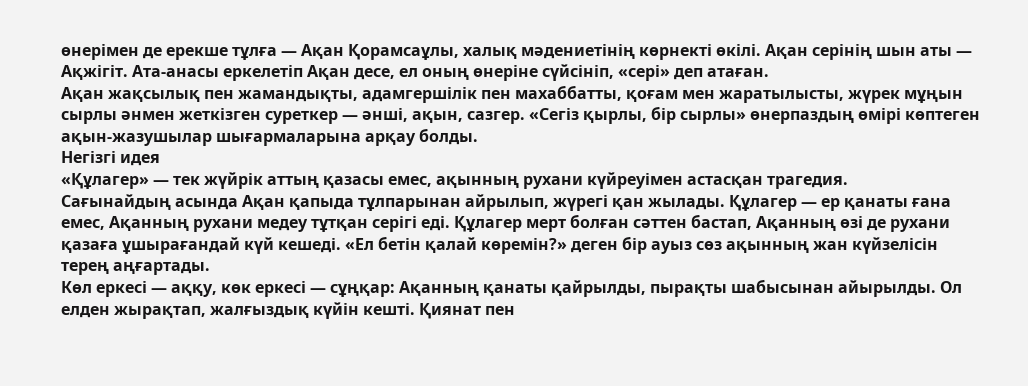өнерімен де ерекше тұлға — Ақан Қорамсаұлы, халық мәдениетінің көрнекті өкілі. Ақан серінің шын аты — Ақжігіт. Ата-анасы еркелетіп Ақан десе, ел оның өнеріне сүйсініп, «сері» деп атаған.
Ақан жақсылық пен жамандықты, адамгершілік пен махаббатты, қоғам мен жаратылысты, жүрек мұңын сырлы әнмен жеткізген суреткер — әнші, ақын, сазгер. «Сегіз қырлы, бір сырлы» өнерпаздың өмірі көптеген ақын-жазушылар шығармаларына арқау болды.
Негізгі идея
«Құлагер» — тек жүйрік аттың қазасы емес, ақынның рухани күйреуімен астасқан трагедия.
Сағынайдың асында Ақан қапыда тұлпарынан айрылып, жүрегі қан жылады. Құлагер — ер қанаты ғана емес, Ақанның рухани медеу тұтқан серігі еді. Құлагер мерт болған сәттен бастап, Ақанның өзі де рухани қазаға ұшырағандай күй кешеді. «Ел бетін қалай көремін?» деген бір ауыз сөз ақынның жан күйзелісін терең аңғартады.
Көл еркесі — аққу, көк еркесі — сұңқар: Ақанның қанаты қайрылды, пырақты шабысынан айырылды. Ол елден жырақтап, жалғыздық күйін кешті. Қиянат пен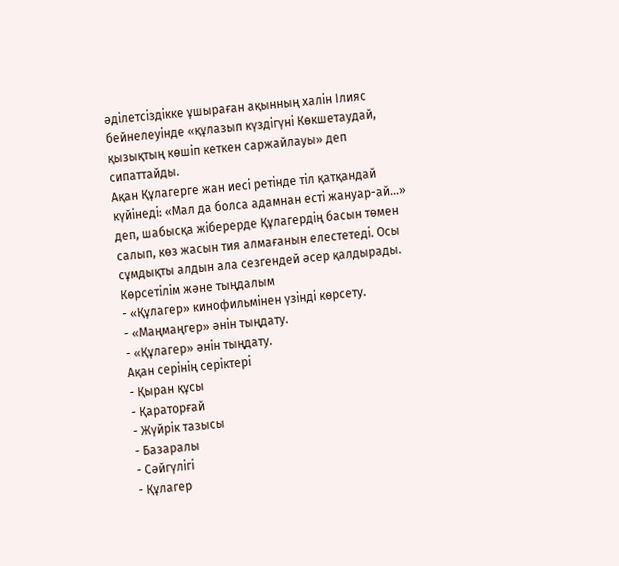әділетсіздікке ұшыраған ақынның халін Ілияс бейнелеуінде «құлазып күздігүні Көкшетаудай, қызықтың көшіп кеткен саржайлауы» деп сипаттайды.
Ақан Құлагерге жан иесі ретінде тіл қатқандай күйінеді: «Мал да болса адамнан есті жануар-ай…» деп, шабысқа жіберерде Құлагердің басын төмен салып, көз жасын тия алмағанын елестетеді. Осы сұмдықты алдын ала сезгендей әсер қалдырады.
Көрсетілім және тыңдалым
- «Құлагер» кинофильмінен үзінді көрсету.
- «Маңмаңгер» әнін тыңдату.
- «Құлагер» әнін тыңдату.
Ақан серінің серіктері
- Қыран құсы
- Қараторғай
- Жүйрік тазысы
- Базаралы
- Сәйгүлігі
- Құлагер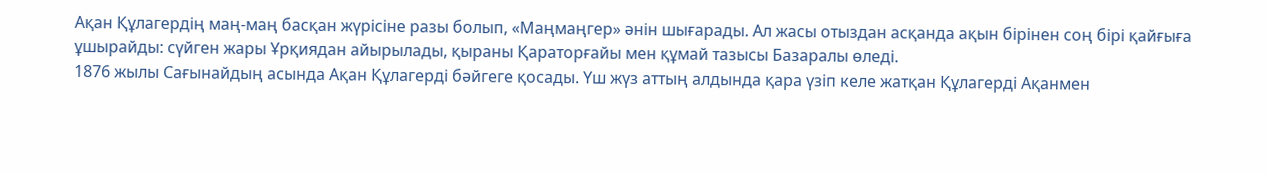Ақан Құлагердің маң-маң басқан жүрісіне разы болып, «Маңмаңгер» әнін шығарады. Ал жасы отыздан асқанда ақын бірінен соң бірі қайғыға ұшырайды: сүйген жары Ұрқиядан айырылады, қыраны Қараторғайы мен құмай тазысы Базаралы өледі.
1876 жылы Сағынайдың асында Ақан Құлагерді бәйгеге қосады. Үш жүз аттың алдында қара үзіп келе жатқан Құлагерді Ақанмен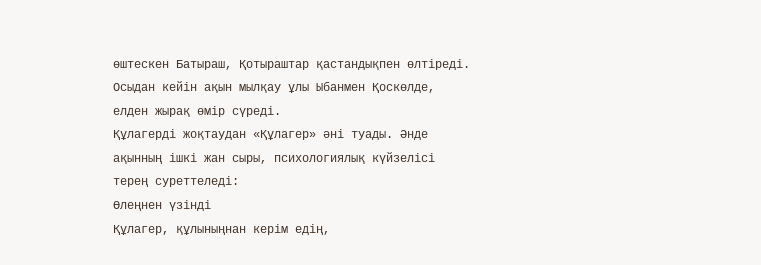өштескен Батыраш, Қотыраштар қастандықпен өлтіреді. Осыдан кейін ақын мылқау ұлы Ыбанмен Қоскөлде, елден жырақ өмір сүреді.
Құлагерді жоқтаудан «Құлагер» әні туады. Әнде ақынның ішкі жан сыры, психологиялық күйзелісі терең суреттеледі:
Өлеңнен үзінді
Құлагер, құлыныңнан керім едің,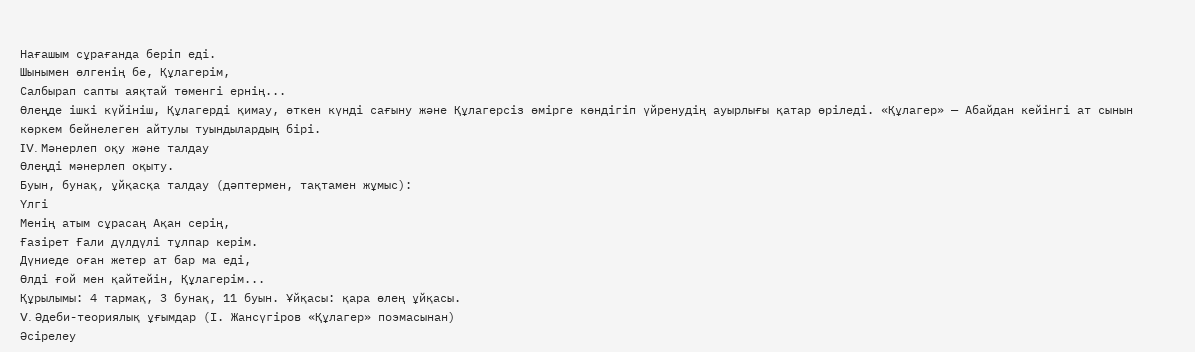Нағашым сұрағанда беріп еді.
Шынымен өлгенің бе, Құлагерім,
Салбырап сапты аяқтай төменгі ернің...
Өлеңде ішкі күйініш, Құлагерді қимау, өткен күнді сағыну және Құлагерсіз өмірге көндігіп үйренудің ауырлығы қатар өріледі. «Құлагер» — Абайдан кейінгі ат сынын көркем бейнелеген айтулы туындылардың бірі.
IV. Мәнерлеп оқу және талдау
Өлеңді мәнерлеп оқыту.
Буын, бунақ, ұйқасқа талдау (дәптермен, тақтамен жұмыс):
Үлгі
Менің атым сұрасаң Ақан серің,
Ғазірет Ғали дүлдүлі тұлпар керім.
Дүниеде оған жетер ат бар ма еді,
Өлді ғой мен қайтейін, Құлагерім...
Құрылымы: 4 тармақ, 3 бунақ, 11 буын. Ұйқасы: қара өлең ұйқасы.
V. Әдеби-теориялық ұғымдар (І. Жансүгіров «Құлагер» поэмасынан)
Әсірелеу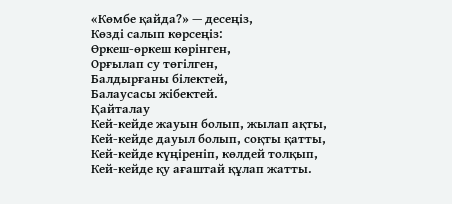«Көмбe қайда?» — десеңіз,
Көзді салып көрсеңіз:
Өркеш-өркеш көрінген,
Орғылап су төгілген,
Балдырғаны білектей,
Балаусасы жібектей.
Қайталау
Кей-кейде жауын болып, жылап ақты,
Кей-кейде дауыл болып, соқты қатты,
Кей-кейде күңіреніп, көлдей толқып,
Кей-кейде қу ағаштай құлап жатты.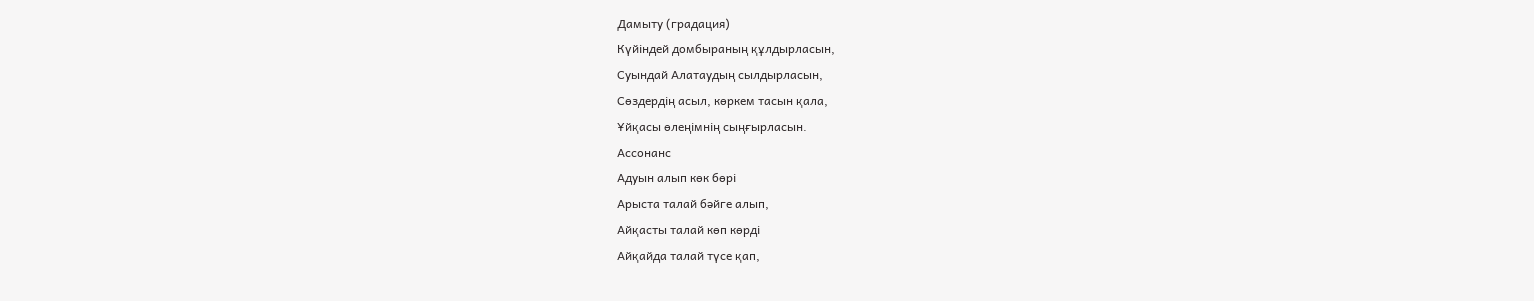Дамыту (градация)
Күйіндей домбыраның құлдырласын,
Суындай Алатаудың сылдырласын,
Сөздердің асыл, көркем тасын қала,
Ұйқасы өлеңімнің сыңғырласын.
Ассонанс
Адуын алып көк бөрі
Арыста талай бәйге алып,
Айқасты талай көп көрді
Айқайда талай түсе қап,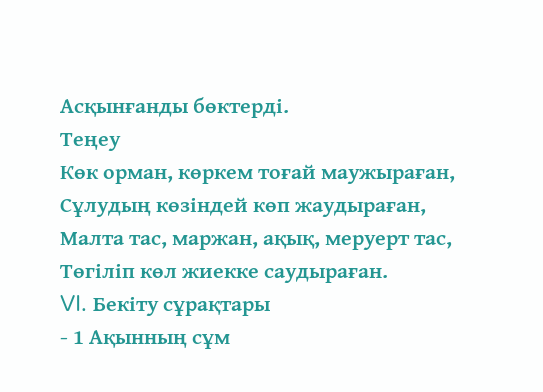Асқынғанды бөктерді.
Теңеу
Көк орман, көркем тоғай маужыраған,
Сұлудың көзіндей көп жаудыраған,
Малта тас, маржан, ақық, меруерт тас,
Төгіліп көл жиекке саудыраған.
VI. Бекіту сұрақтары
- 1 Ақынның сұм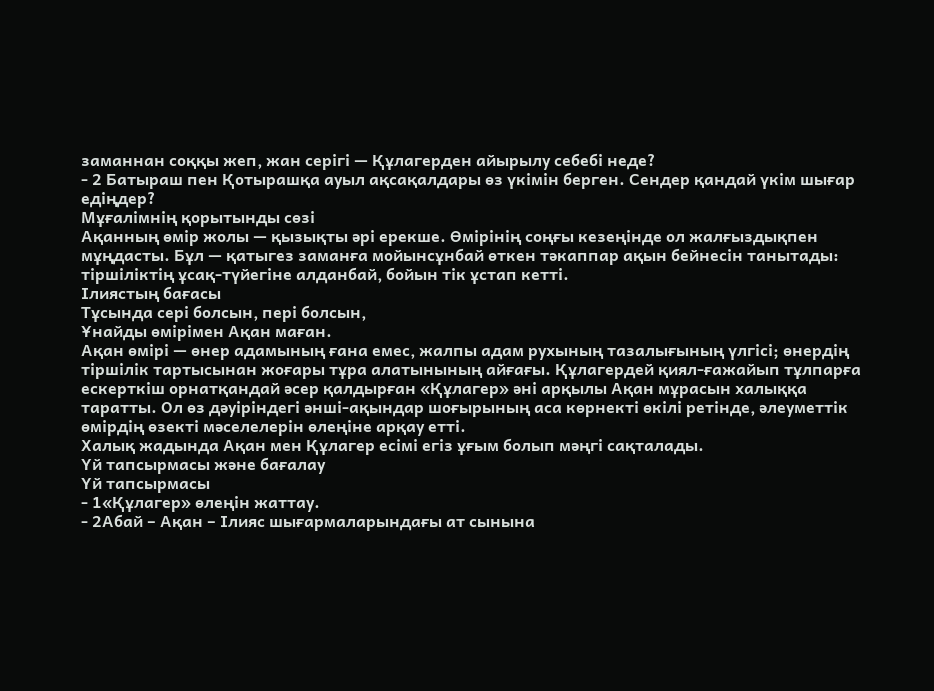заманнан соққы жеп, жан серігі — Құлагерден айырылу себебі неде?
- 2 Батыраш пен Қотырашқа ауыл ақсақалдары өз үкімін берген. Сендер қандай үкім шығар едіңдер?
Мұғалімнің қорытынды сөзі
Ақанның өмір жолы — қызықты әрі ерекше. Өмірінің соңғы кезеңінде ол жалғыздықпен мұңдасты. Бұл — қатыгез заманға мойынсұнбай өткен тәкаппар ақын бейнесін танытады: тіршіліктің ұсақ-түйегіне алданбай, бойын тік ұстап кетті.
Ілиястың бағасы
Тұсында сері болсын, пері болсын,
Ұнайды өмірімен Ақан маған.
Ақан өмірі — өнер адамының ғана емес, жалпы адам рухының тазалығының үлгісі; өнердің тіршілік тартысынан жоғары тұра алатынының айғағы. Құлагердей қиял-ғажайып тұлпарға ескерткіш орнатқандай әсер қалдырған «Құлагер» әні арқылы Ақан мұрасын халыққа таратты. Ол өз дәуіріндегі әнші-ақындар шоғырының аса көрнекті өкілі ретінде, әлеуметтік өмірдің өзекті мәселелерін өлеңіне арқау етті.
Халық жадында Ақан мен Құлагер есімі егіз ұғым болып мәңгі сақталады.
Үй тапсырмасы және бағалау
Үй тапсырмасы
- 1«Құлагер» өлеңін жаттау.
- 2Абай – Ақан – Ілияс шығармаларындағы ат сынына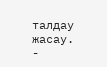талдау жасау.
-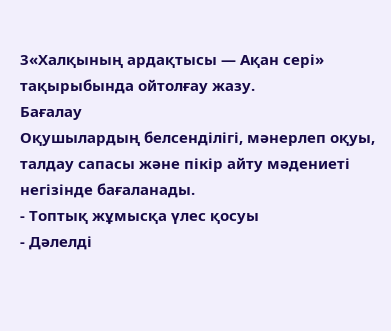3«Халқының ардақтысы — Ақан сері» тақырыбында ойтолғау жазу.
Бағалау
Оқушылардың белсенділігі, мәнерлеп оқуы, талдау сапасы және пікір айту мәдениеті негізінде бағаланады.
- Топтық жұмысқа үлес қосуы
- Дәлелді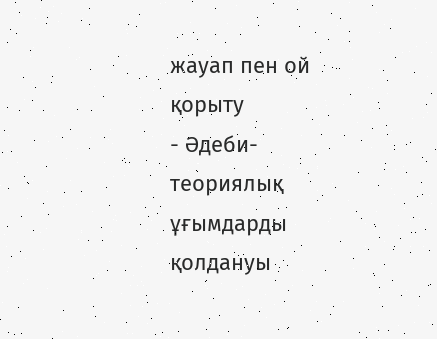жауап пен ой қорыту
- Әдеби-теориялық ұғымдарды қолдануы